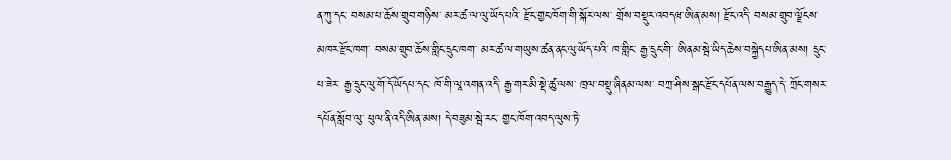ན་ཀུ་དང་ བསམ་པ་ཆོས་གྲུབ་གཉིས་ མར་ཚ་ལ་ལུ་ཡོད་པའི་ རྫོང་གྱང་ཁོག་གི་སྐོར་ལས་ གྲོས་བསྡུར་འབདཝ་ཨིན་མས། རྫོང་འདི་ བསམ་གྲུབ་ལྗོངས་མཁར་རྫོང་ཁག་ བསམ་གྲུབ་ཆོས་གླིང་དྲུང་ཁག་ མར་ཚ་ལ་གཡུས་ཚན་ནང་ལུ་ཡོད་པའི་ ཁ་གླིང་ རྒྱ་དྲུང་གི་ ཨིནམ་སྦེ་ཡིད་ཆེས་བསྐྱེདཔ་ཨིན་མས། དྲུང་པ་ཟེར་ རྒྱ་དྲུང་ལུ་གོ་དོ་ཡོདཔ་དང་ ཁོ་གི་ལཱ་འགན་འདི་ རྒྱ་གར་མི་སྡེ་ཚུ་ལས་ ཁྲལ་བསྡུ་ཞིནམ་ལས་ བཀྲ་ཤིས་སྒང་རྫོང་དཔོན་ལས་བརྒྱུད་དེ་ ཀྲོང་གསར་དཔོན་སློབ་ལུ་ ཕུལ་ནི་འདི་ཨིན་མས། དེ་བཟུམ་སྦེ་རང་ གྱང་ཁོག་འབད་ལུས་ཏེ་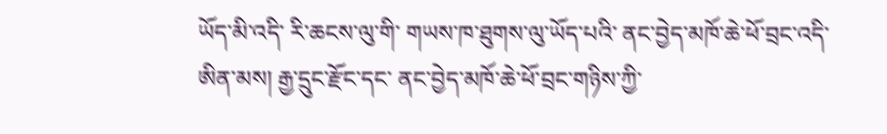ཡོད་མི་འདི་ རི་ཆངས་ལུ་གི་ གཡས་ཁ་ཐུགས་ལུ་ཡོད་པའི་ ནང་བྱེད་མཁོ་ཆེ་ཕོ་བྲང་འདི་ཨིན་མས། རྒྱ་དྲུང་རྫོང་དང་ ནང་བྱེད་མཁོ་ཆེ་ཕོ་བྲང་གཉིས་ཀྱི་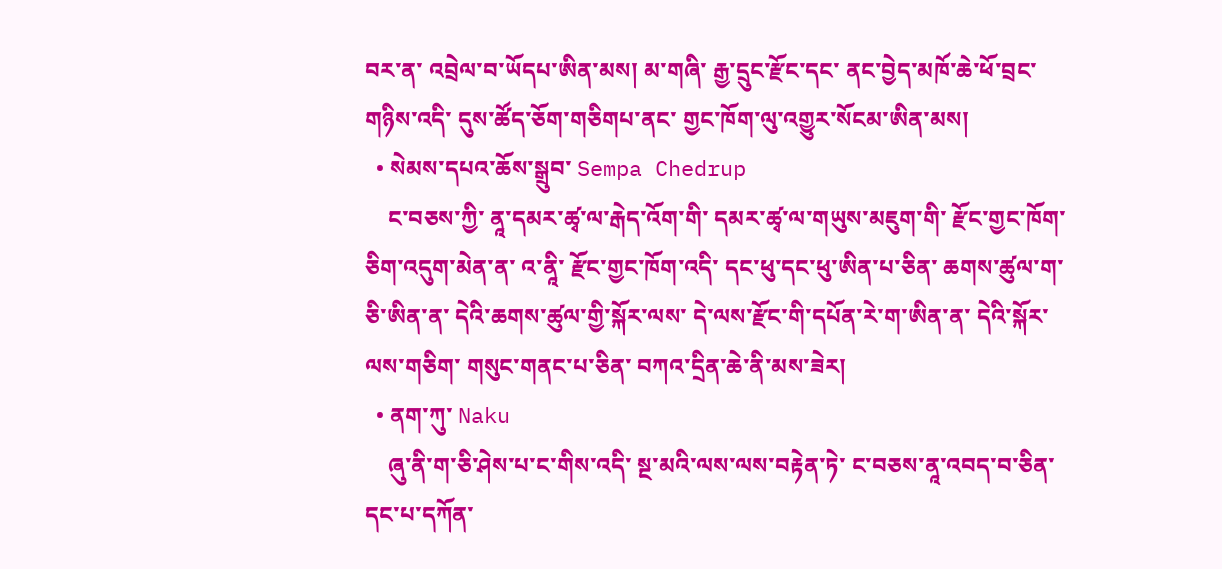བར་ན་ འབྲེལ་བ་ཡོདཔ་ཨིན་མས། མ་གཞི་ རྒྱ་དྲུང་རྫོང་དང་ ནང་བྱེད་མཁོ་ཆེ་ཕོ་བྲང་གཉིས་འདི་ དུས་ཚོད་ཅོག་གཅིགཔ་ནང་ གྱང་ཁོག་ལུ་འགྱུར་སོངམ་ཨིན་མས།
  • སེམས་དཔའ་ཆོས་སྒྲུབ་ Sempa Chedrup
    ང་བཅས་ཀྱི་ ནཱ་དམར་ཚྭ་ལ་རྒེད་འོག་གི་ དམར་ཚྭ་ལ་གཡུས་མཇུག་གི་ རྫོང་གྱང་ཁོག་ཅིག་འདུག་མེན་ན་ འ་ནཱི་ རྫོང་གྱང་ཁོག་འདི་ དང་ཕུ་དང་ཕུ་ཨིན་པ་ཅིན་ ཆགས་ཚུལ་ག་ཅི་ཨིན་ན་ དེའི་ཆགས་ཚུལ་གྱི་སྐོར་ལས་ དེ་ལས་རྫོང་གི་དཔོན་རེ་ག་ཨིན་ན་ དེའི་སྐོར་ལས་གཅིག་ གསུང་གནང་པ་ཅིན་ བཀའ་དྲིན་ཆེ་ནི་མས་ཟེར།
  • ནག་ཀུ་ Naku
    ཞུ་ནི་ག་ཅི་ཤེས་པ་ང་གིས་འདི་ སྔ་མའི་ལས་ལས་བརྟེན་ཏེ་ ང་བཅས་ནཱ་འབད་བ་ཅིན་ དང་པ་དཀོན་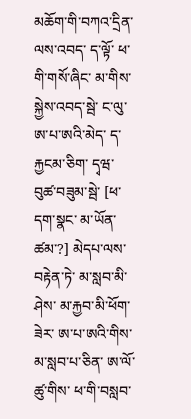མཆོག་གི་བཀའ་དྲིན་ལས་འབད་ ད་ལྟོ་ ཕ་གི་གསོ་ཞིང་ མ་གིས་སྐྱེས་འབད་སྦེ་ ང་ལུ་ཨ་པ་ཨའི་མེད་ ད་རྐྱངམ་ཅིག་ དྭཝ་བུཚ་བཟུམ་སྦེ་ [ཕ་དག་སྣང་ མ་ཡོན་ཚམ་?] མེདཔ་ལས་བརྟེན་ཏེ་ མ་སླབ་མི་ཤེས་ མ་རྐྱབ་མི་ཕོག་ཟེར་ ཨ་པ་ཨའི་གིས་མ་སླབ་པ་ཅིན་ ཨ་ལོ་ཚུ་གིས་ ཕ་གི་བསླབ་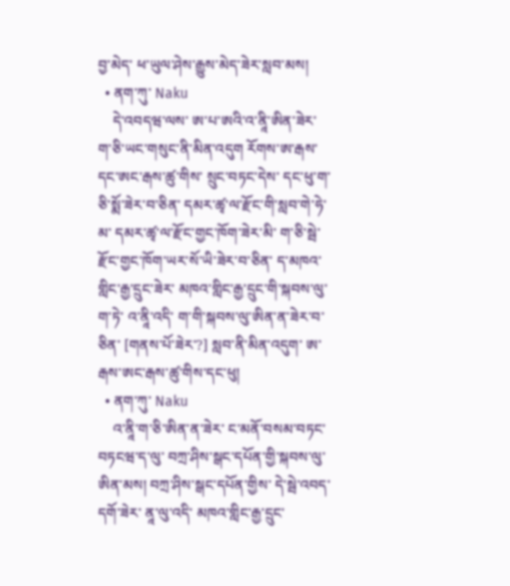བྱ་མེད་ ཕ་ཡུལ་ཤེས་རྒྱུས་མེད་ཟེར་སླབ་མས།
  • ནག་ཀུ་ Naku
    དེ་འབདཝ་ལས་ ཨ་པ་ཨའི་འ་ནཱི་ཨིན་ཟེར་ ག་ཅི་ཡང་གསུང་ནི་མིན་འདུག རོགས་ཨ་རྒས་དང་ཨང་རྒས་ཚུ་གིས་ སྲུང་བཏང་དེས་ དང་ཕུ་ག་ཅི་སྨོ་ཟེར་བ་ཅིན་ དམར་ཚྭ་ལ་རྫོང་གི་སླབ་གེ་ཧེ་མ་ དམར་ཚྭ་ལ་རྫོང་གྱང་ཁོག་ཟེར་མི་ ག་ཅི་སྦེ་རྫོང་གྱང་ཁོག་ཡར་སོ་ཡི་ཟེར་བ་ཅིན་ ད་མཁའ་གླིང་རྒྱ་དྲུང་ཟེར་ མཁའ་གླིང་རྒྱ་དྲུང་གི་སྐབས་ལུ་ ག་ཏེ་ འ་ནཱི་འདི་ ག་གི་སྐབས་ལུ་ཨིན་ན་ཟེར་བ་ཅིན་ [གནས་པོ་ཟེར་?] སླབ་ནི་མིན་འདུག་ ཨ་རྒས་ཨང་རྒས་ཚུ་གིས་དང་ཕུ།
  • ནག་ཀུ་ Naku
    འ་ནཱི་ག་ཅི་ཨིན་ན་ཟེར་ ང་མནོ་བསམ་བཏང་བཏངཝ་ད་ལུ་ བཀྲ་ཤིས་སྒང་དཔོན་གྱི་སྐབས་ལུ་ཨིན་མས། བཀྲ་ཤིས་སྒང་དཔོན་གྱིས་ དེ་སྦེ་འབད་དགོ་ཟེར་ ནཱ་ལུ་འདི་ མཁའ་གླིང་རྒྱ་དྲུང་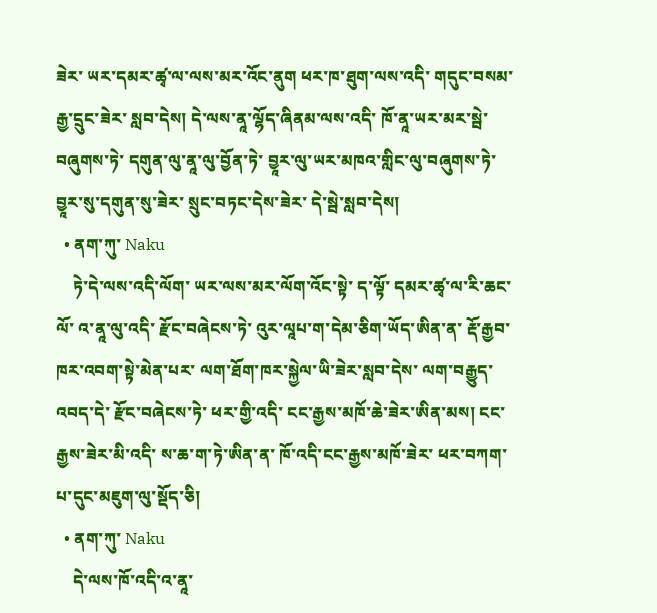ཟེར་ ཡར་དམར་ཚྭ་ལ་ལས་མར་འོང་ནུག ཕར་ཁ་ཐུག་ལས་འདི་ གདུང་བསམ་རྒྱ་དྲུང་ཟེར་ སླབ་དེས། དེ་ལས་ནཱ་ལྷོད་ཞིནམ་ལས་འདི་ ཁོ་ནཱ་ཡར་མར་སྦེ་བཞུགས་ཏེ་ དགུན་ལུ་ནཱ་ལུ་བྱོན་ཏེ་ བྱཱར་ལུ་ཡར་མཁའ་གླིང་ལུ་བཞུགས་ཏེ་ བྱཱར་སུ་དགུན་སུ་ཟེར་ སྲུང་བཏང་དེས་ཟེར་ དེ་སྦེ་སླབ་དེས།
  • ནག་ཀུ་ Naku
    ཏེ་དེ་ལས་འདི་ལོག་ ཡར་ལས་མར་ལོག་འོང་སྟེ་ ད་ལྟོ་ དམར་ཚྭ་ལ་རི་ཆང་ལོ་ འ་ནཱ་ལུ་འདི་ རྫོང་བཞེངས་ཏེ་ འུར་ལཱཔ་ག་དེམ་ཅིག་ཡོད་ཨིན་ན་ རྡོ་རྒྱབ་ཁར་འབག་སྟེ་མེན་པར་ ལག་ཐོག་ཁར་སྐྱེལ་ཡི་ཟེར་སླབ་དེས་ ལག་བརྒྱུད་འབད་དེ་ རྫོང་བཞེངས་ཏེ་ ཕར་གྱི་འདི་ ངང་རྒྱས་མཁོ་ཆེ་ཟེར་ཨིན་མས། ངང་རྒྱས་ཟེར་མི་འདི་ ས་ཆ་ག་ཏེ་ཨིན་ན་ ཁོ་འདི་ངང་རྒྱས་མཁོ་ཟེར་ ཕར་བཀག་པ་དུང་མཇུག་ལུ་སྡོད་ཅི།
  • ནག་ཀུ་ Naku
    དེ་ལས་ཁོ་འདི་འ་ནཱ་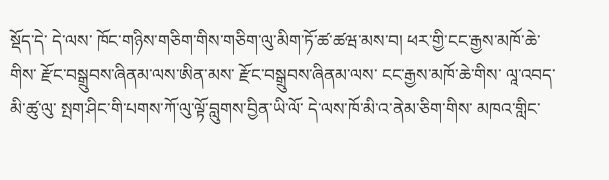སྡོད་དེ་ དེ་ལས་ ཁོང་གཉིས་གཅིག་གིས་གཅིག་ལུ་མིག་ཏོ་ཚ་ཚཝ་མས་བ། ཕར་གྱི་ངང་རྒྱས་མཁོ་ཆེ་གིས་ རྫོང་བསྒྲུབས་ཞིནམ་ལས་ཨིན་མས་ རྫོང་བསྒྲུབས་ཞིནམ་ལས་ ངང་རྒྱས་མཁོ་ཆེ་གིས་ ལཱ་འབད་མི་ཚུ་ལུ་ སྤག་ཤིང་གི་པགས་ཀོ་ལུ་ལྟོ་བླུགས་བྱིན་ཡི་ལོ་ དེ་ལས་ཁོ་མི་འ་ནེམ་ཅིག་གིས་ མཁའ་གླིང་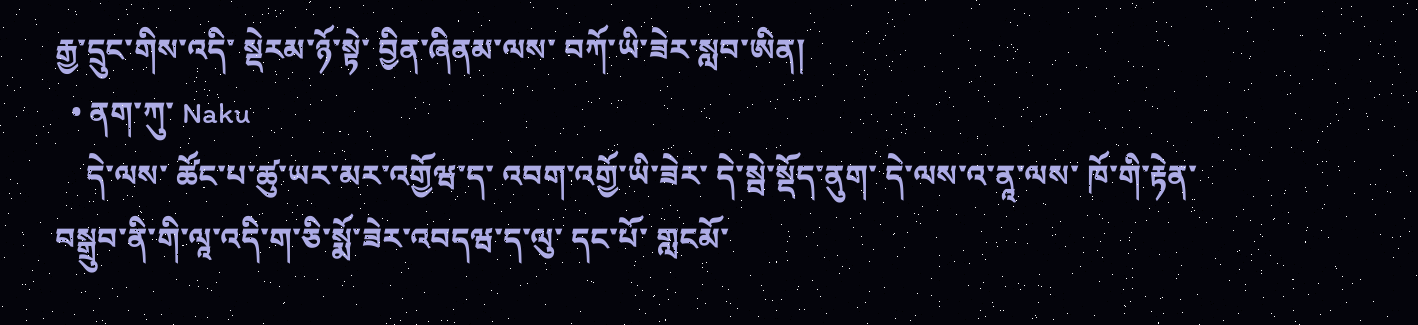རྒྱ་དྲུང་གིས་འདི་ སྡེརམ་ཉོ་སྟེ་ བྱིན་ཞིནམ་ལས་ བཀོ་ཡི་ཟེར་སླབ་ཨིན།
  • ནག་ཀུ་ Naku
    དེ་ལས་ ཚོང་པ་ཚུ་ཡར་མར་འགྱོཝ་ད་ འབག་འགྱོ་ཡི་ཟེར་ དེ་སྦེ་སྡོད་ནུག་ དེ་ལས་འ་ནཱ་ལས་ ཁོ་གི་རྟེན་བསྒྲུབ་ནི་གི་ལཱ་འདི་ག་ཅི་སྨོ་ཟེར་འབདཝ་ད་ལུ་ དང་པོ་ གླངམོ་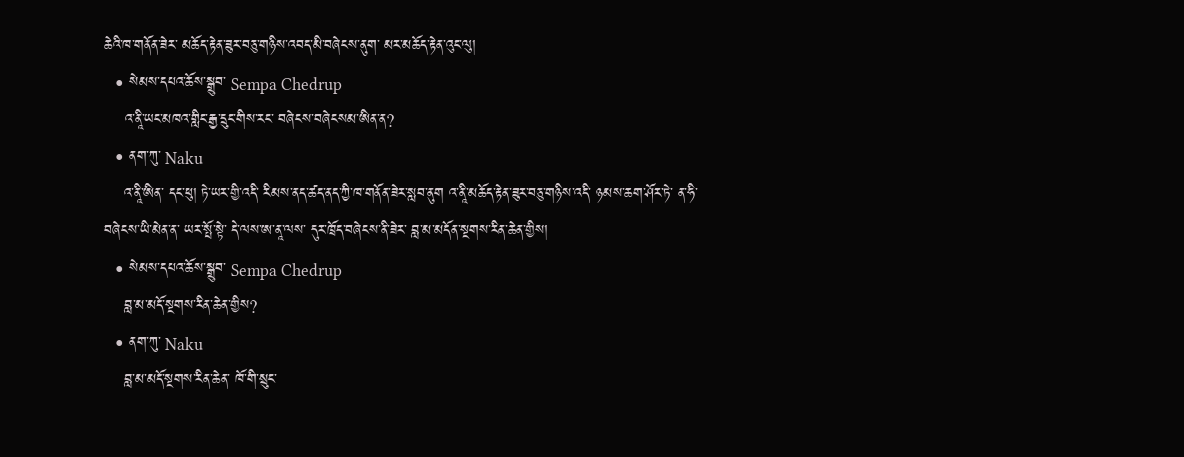ཆེའི་ཁ་གནོན་ཟེར་ མཆོད་རྟེན་ཟུར་བཅུ་གཉིས་འབད་མི་བཞེངས་ནུག་ མར་མཆོད་རྟེན་འུང་ལུ།
  • སེམས་དཔའ་ཆོས་སྒྲུབ་ Sempa Chedrup
    འ་ནཱི་ཡང་མཁའ་གླིང་རྒྱ་དྲུང་གིས་རང་ བཞེངས་བཞེངསམ་ཨིན་ན?
  • ནག་ཀུ་ Naku
    འ་ནཱི་ཨིན་ དང་ཕུ། ཏེ་ཡར་གྱི་འདི་ རིམས་ནད་ཚད་ནད་ཀྱི་ཁ་གནོན་ཟེར་སླབ་ནུག འ་ནཱི་མཆོད་རྟེན་ཟུར་བཅུ་གཉིས་འདི་ ཉམས་ཆག་ཤོར་ཏེ་ ན་ཧི་བཞེངས་ཡི་མེན་ན་ ཡར་སྤོ་སྟེ་ དེ་ལས་ཨ་ནཱ་ལས་ དུར་ཁྲོད་བཞེངས་ནི་ཟེར་ བླ་མ་མདོན་སྔགས་རིན་ཆེན་གྱིས།
  • སེམས་དཔའ་ཆོས་སྒྲུབ་ Sempa Chedrup
    བླ་མ་མདོ་སྔགས་རིན་ཆེན་གྱིས?
  • ནག་ཀུ་ Naku
    བླ་མ་མདོ་སྔགས་རིན་ཆེན་ ཁོ་གི་སྲུང་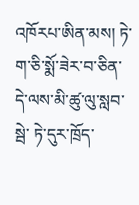འཁོརཔ་ཨིན་མས། ཏེ་ག་ཅི་སྨོ་ཟེར་བ་ཅིན་ དེ་ལས་མི་ཚུ་ལུ་སླབ་སྦེ་ ཏེ་དུར་ཁྲོད་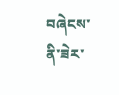བཞེངས་ནི་ཟེར་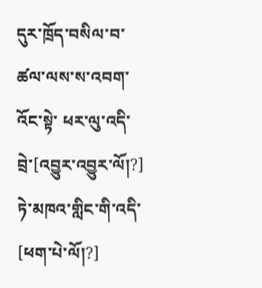དུར་ཁྲོད་བསིལ་བ་ཚལ་ལས་ས་འབག་འོང་སྟེ་ ཕར་ལུ་འདི་ བྲེ་[འབྱུར་འབྱུར་ལོ།?] ཏེ་མཁའ་གླིང་གི་འདི་ [ཕག་པེ་ལོ།?]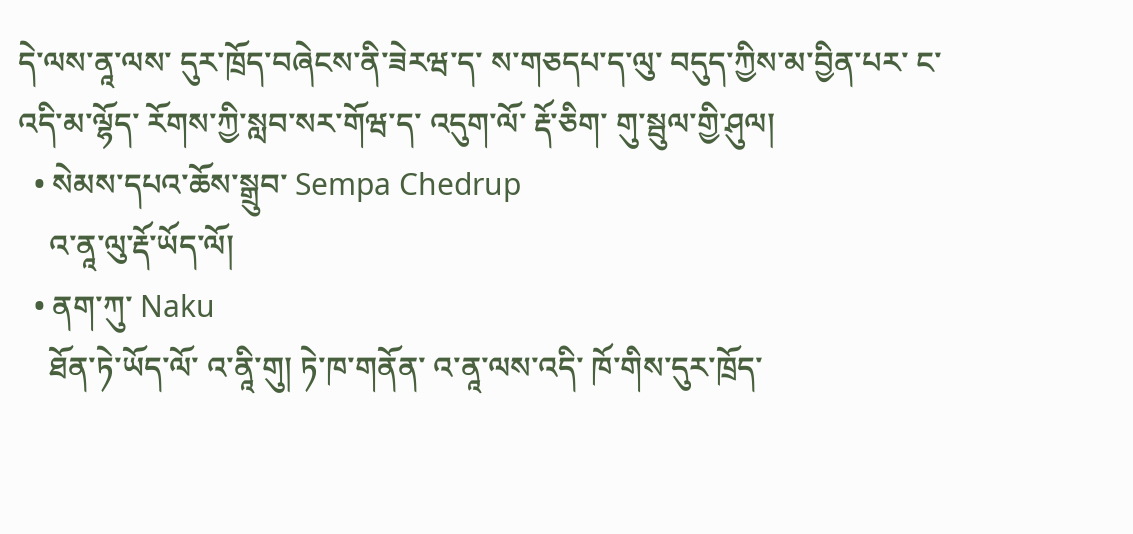དེ་ལས་ནཱ་ལས་ དུར་ཁྲོད་བཞེངས་ནི་ཟེརཝ་ད་ ས་གཅདཔ་ད་ལུ་ བདུད་ཀྱིས་མ་བྱིན་པར་ ང་འདི་མ་ལྷོད་ རོགས་ཀྱི་སླབ་སར་གོཝ་ད་ འདུག་ལོ་ རྡོ་ཅིག་ གུ་སྦུལ་གྱི་ཤུལ།
  • སེམས་དཔའ་ཆོས་སྒྲུབ་ Sempa Chedrup
    འ་ནཱ་ལུ་རྡོ་ཡོད་ལོ།
  • ནག་ཀུ་ Naku
    ཐོན་ཏེ་ཡོད་ལོ་ འ་ནཱི་གུ། ཏེ་ཁ་གནོན་ འ་ནཱ་ལས་འདི་ ཁོ་གིས་དུར་ཁྲོད་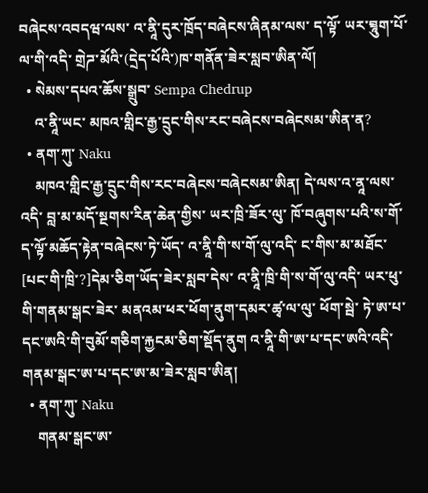བཞེངས་འབདཝ་ལས་ འ་ནཱི་དུར་ཁྲོད་བཞེངས་ཞིནམ་ལས་ ད་ལྟོ་ ཡར་བྲཱུག་པོ་ལ་གི་འདི་ གྲེཌ་མོའི་(དྲེད་པོའི་)ཁ་གནོན་ཟེར་སླབ་ཨིན་ལོ།
  • སེམས་དཔའ་ཆོས་སྒྲུབ་ Sempa Chedrup
    འ་ནཱི་ཡང་ མཁའ་གླིང་རྒྱ་དྲུང་གིས་རང་བཞེངས་བཞེངསམ་ཨིན་ན?
  • ནག་ཀུ་ Naku
    མཁའ་གླིང་རྒྱ་དྲུང་གིས་རང་བཞེངས་བཞེངསམ་ཨིན། དེ་ལས་འ་ནཱ་ལས་འདི་ བླ་མ་མདོ་སྔགས་རིན་ཆེན་གྱིས་ ཡར་ཁྲི་ཟོར་ལུ་ ཁོ་བཞུགས་པའི་ས་གོ་ ད་ལྟོ་མཆོད་རྟེན་བཞེངས་ཏེ་ཡོད་ འ་ནཱི་གི་ས་གོ་ལུ་འདི་ ང་གིས་མ་མཐོང་ [པང་གི་ཁྲི་?]དེམ་ཅིག་ཡོད་ཟེར་སླབ་དེས་ འ་ནཱི་ཁྲི་གི་ས་གོ་ལུ་འདི་ ཡར་ཕུ་གི་གནམ་སྒང་ཟེར་ མནའམ་ཕར་ཕོག་ནུག་དམར་ཚྭ་ལ་ལུ་ ཕོག་སྦེ་ ཏེ་ཨ་པ་དང་ཨའི་གི་བུམོ་གཅིག་རྐྱངམ་ཅིག་སྡོད་ནུག འ་ནཱི་གི་ཨ་པ་དང་ཨའི་འདི་ གནམ་སྒང་ཨ་པ་དང་ཨ་མ་ཟེར་སླབ་ཨིན།
  • ནག་ཀུ་ Naku
    གནམ་སྒང་ཨ་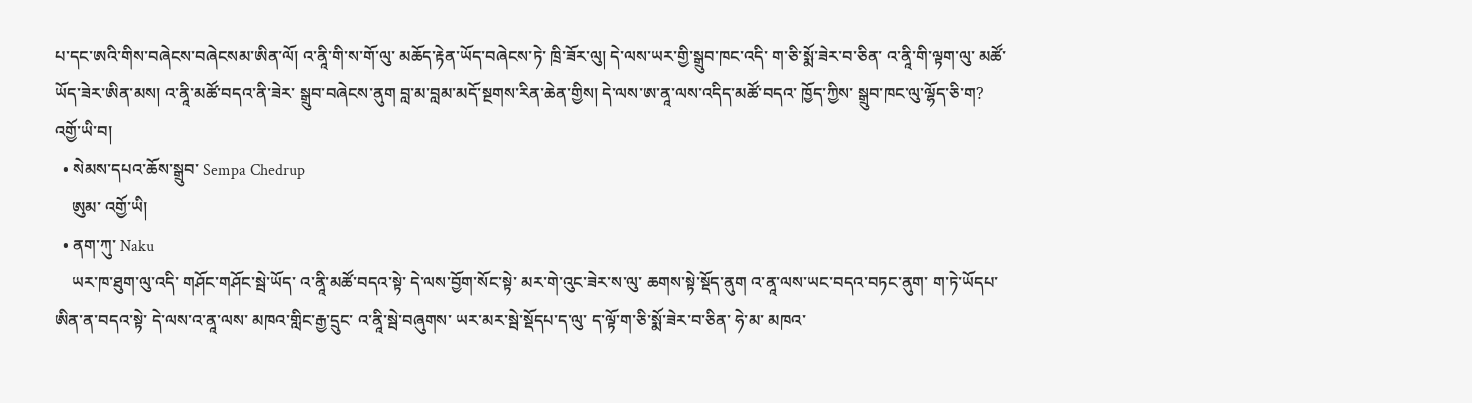པ་དང་ཨའི་གིས་བཞེངས་བཞེངསམ་ཨིན་ལོ། འ་ནཱི་གི་ས་གོ་ལུ་ མཆོད་རྟེན་ཡོད་བཞེངས་ཏེ་ ཁྲི་ཟོར་ལུ། དེ་ལས་ཡར་གྱི་སྒྲུབ་ཁང་འདི་ ག་ཅི་སྨོ་ཟེར་བ་ཅིན་ འ་ནཱི་གི་ལྟག་ལུ་ མཚོ་ཡོད་ཟེར་ཨིན་མས། འ་ནཱི་མཚོ་བདའ་ནི་ཟེར་ སྒྲུབ་བཞེངས་ནུག བླ་མ་བླམ་མདོ་སྔགས་རིན་ཆེན་གྱིས། དེ་ལས་ཨ་ནཱ་ལས་འདིད་མཚོ་བདའ་ ཁྱོད་ཀྱིས་ སྒྲུབ་ཁང་ལུ་ལྷོད་ཅི་ག? འགྱོ་ཡི་བ།
  • སེམས་དཔའ་ཆོས་སྒྲུབ་ Sempa Chedrup
    ཨུམ་ འགྱོ་ཡི།
  • ནག་ཀུ་ Naku
    ཡར་ཁ་ཐུག་ལུ་འདི་ གཤོང་གཤོང་སྦེ་ཡོད་ འ་ནཱི་མཚོ་བདའ་སྟེ་ དེ་ལས་བྱོག་སོང་སྟེ་ མར་གེ་འུང་ཟེར་ས་ལུ་ ཆགས་སྟེ་སྡོད་ནུག འ་ནཱ་ལས་ཡང་བདའ་བཏང་ནུག་ ག་ཏེ་ཡོདཔ་ཨིན་ན་བདའ་སྟེ་ དེ་ལས་འ་ནཱ་ལས་ མཁའ་གླིང་རྒྱ་དྲུང་ འ་ནཱི་སྦེ་བཞུགས་ ཡར་མར་སྦེ་སྡོདཔ་ད་ལུ་ ད་ལྟོ་ག་ཅི་སྨོ་ཟེར་བ་ཅིན་ ཧེ་མ་ མཁའ་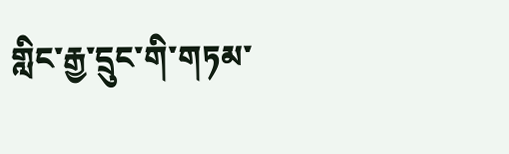གླིང་རྒྱ་དྲུང་གི་གཏམ་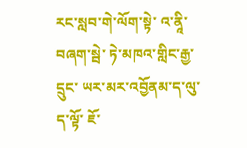རང་སླབ་གེ་ལོག་སྟེ་ འ་ནཱི་བཞག་སྦེ་ ཏེ་མཁའ་གླིང་རྒྱ་དྲུང་ ཡར་མར་འབྱོནམ་ད་ལུ་ ད་ལྟོ་ ཇོ་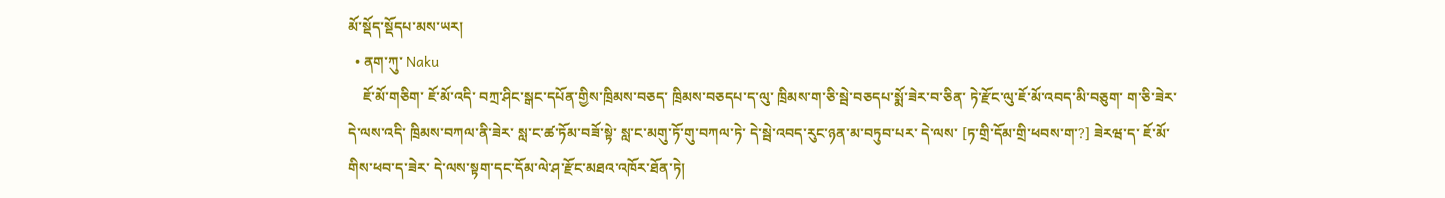མོ་སྡོད་སྡོདཔ་མས་ཡར།
  • ནག་ཀུ་ Naku
    ཇོ་མོ་གཅིག་ ཇོ་མོ་འདི་ བཀྲ་ཤིང་སྒང་དཔོན་གྱིས་ཁྲིམས་བཅད་ ཁྲིམས་བཅདཔ་ད་ལུ་ ཁྲིམས་ག་ཅི་སྦེ་བཅདཔ་སྨོ་ཟེར་བ་ཅིན་ ཏེ་རྫོང་ལུ་ཇོ་མོ་འབད་མི་བཅུག་ ག་ཅི་ཟེར་ དེ་ལས་འདི་ ཁྲིམས་བཀལ་ནི་ཟེར་ སླ་ང་ཚ་ཏོམ་བཟོ་སྟེ་ སླ་ང་མགུ་ཏོ་གུ་བཀལ་ཏེ་ དེ་སྦེ་འབད་རུང་ཉན་མ་བཏུབ་པར་ དེ་ལས་ [ཏ་གྲི་དོམ་གྲི་ཕབས་ག་?] ཟེརཝ་ད་ ཇོ་མོ་གིས་ཕབ་ད་ཟེར་ དེ་ལས་སྟག་དང་དོམ་ལེ་ཤ་རྫོང་མཐའ་འཁོར་ཐོན་ཏེ།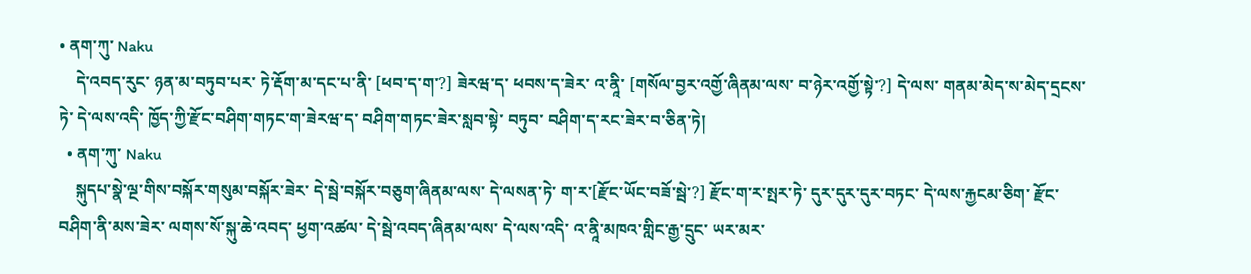• ནག་ཀུ་ Naku
    དེ་འབད་རུང་ ཉན་མ་བཏུབ་པར་ ཏེ་རྡོག་མ་དང་པ་ནི་ [ཕབ་ད་ག་?] ཟེརཝ་ད་ ཕབས་ད་ཟེར་ འ་ནཱི་ [གསོལ་བྱར་འགྱོ་ཞིནམ་ལས་ བ་ཉེར་འགྱོ་སྟེ་?] དེ་ལས་ གནམ་མེད་ས་མེད་དྲངས་ཏེ་ དེ་ལས་འདི་ ཁྱོད་ཀྱི་རྫོང་བཤིག་གཏང་ག་ཟེརཝ་ད་ བཤིག་གཏང་ཟེར་སླབ་སྟེ་ བཏུབ་ བཤིག་ད་རང་ཟེར་བ་ཅིན་ཏེ།
  • ནག་ཀུ་ Naku
    སྐུདཔ་སྣེ་ལྔ་གིས་བསྐོར་གསུམ་བསྐོར་ཟེར་ དེ་སྦེ་བསྐོར་བཅུག་ཞིནམ་ལས་ དེ་ལསན་ཏེ་ ག་ར་[རྫོང་ཡོང་བཟོ་སྦེ་?] རྫོང་ག་ར་སྤར་ཏེ་ དུར་དུར་དུར་བཏང་ དེ་ལས་རྐྱངམ་ཅིག་ རྫོང་བཤིག་ནི་མས་ཟེར་ ལགས་སོ་སྐུ་ཆེ་འབད་ ཕྱག་འཚལ་ དེ་སྦེ་འབད་ཞིནམ་ལས་ དེ་ལས་འདི་ འ་ནཱི་མཁའ་གླིང་རྒྱ་དྲུང་ ཡར་མར་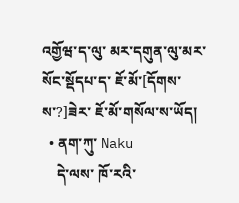འགྱོཝ་ད་ལུ་ མར་དགུན་ལུ་མར་སོང་སྡོདཔ་ད་ ཇོ་མོ་[དོགས་ས་?]ཟེར་ ཇོ་མོ་གསོལ་ས་ཡོད།
  • ནག་ཀུ་ Naku
    དེ་ལས་ ཁོ་རའི་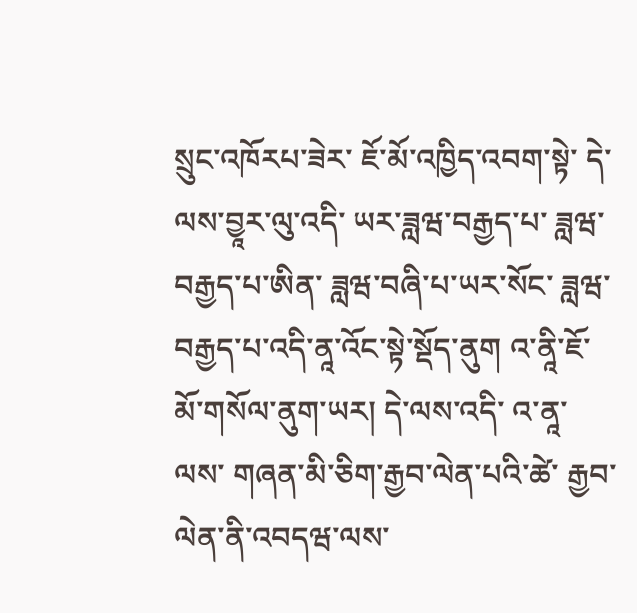སྲུང་འཁོརཔ་ཟེར་ ཇོ་མོ་འཁྱིད་འབག་སྟེ་ དེ་ལས་བྱཱར་ལུ་འདི་ ཡར་ཟླཝ་བརྒྱད་པ་ ཟླཝ་བརྒྱད་པ་ཨིན་ ཟླཝ་བཞི་པ་ཡར་སོང་ ཟླཝ་བརྒྱད་པ་འདི་ནཱ་འོང་སྟེ་སྡོད་ནུག འ་ནཱི་ཇོ་མོ་གསོལ་ནུག་ཡར། དེ་ལས་འདི་ འ་ནཱ་ལས་ གཞན་མི་ཅིག་རྒྱབ་ལེན་པའི་ཚེ་ རྒྱབ་ལེན་ནི་འབདཝ་ལས་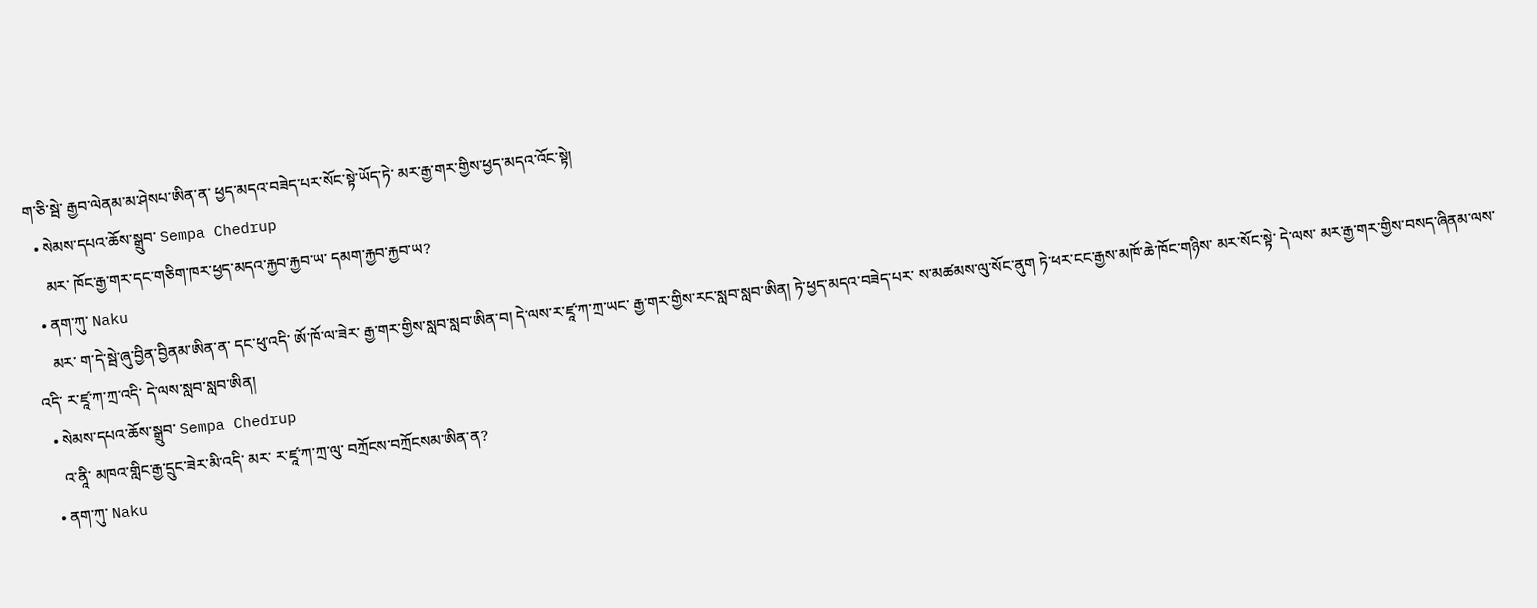ག་ཅི་སྦེ་ རྒྱབ་ལེནམ་མ་ཤེསཔ་ཨིན་ན་ ཕྱད་མདའ་བཟེད་པར་སོང་སྟེ་ཡོད་ཏེ་ མར་རྒྱ་གར་གྱིས་ཕྱད་མདའ་འོང་སྟེ།
  • སེམས་དཔའ་ཆོས་སྒྲུབ་ Sempa Chedrup
    མར་ ཁོང་རྒྱ་གར་དང་གཅིག་ཁར་ཕྱད་མདའ་རྐྱབ་རྐྱབ་ཡ་ དམག་རྐྱབ་རྐྱབ་ཡ?
  • ནག་ཀུ་ Naku
    མར་ ག་དེ་སྦེ་ཞུ་བྱིན་བྱིནམ་ཨིན་ན་ དང་ཕུ་འདི་ ཨོ་ཁོ་ལ་ཟེར་ རྒྱ་གར་གྱིས་སླབ་སླབ་ཨིན་བ། དེ་ལས་ར་ཛཱ་ཀ་ཀྲ་ཡང་ རྒྱ་གར་གྱིས་རང་སླབ་སླབ་ཨིན། ཏེ་ཕྱད་མདའ་བཟེད་པར་ ས་མཚམས་ལུ་སོང་ནུག ཏེ་ཕར་ངང་རྒྱས་མཁོ་ཆེ་ཁོང་གཉིས་ མར་སོང་སྟེ་ དེ་ལས་ མར་རྒྱ་གར་གྱིས་བསད་ཞིནམ་ལས་འདི་ ར་ཛཱ་ཀ་ཀྲ་འདི་ དེ་ལས་སླབ་སླབ་ཨིན།
  • སེམས་དཔའ་ཆོས་སྒྲུབ་ Sempa Chedrup
    འ་ནཱི་ མཁའ་གླིང་རྒྱ་དྲུང་ཟེར་མི་འདི་ མར་ ར་ཛཱ་ཀ་ཀྲ་ལུ་ བཀྲོངས་བཀྲོངསམ་ཨིན་ན?
  • ནག་ཀུ་ Naku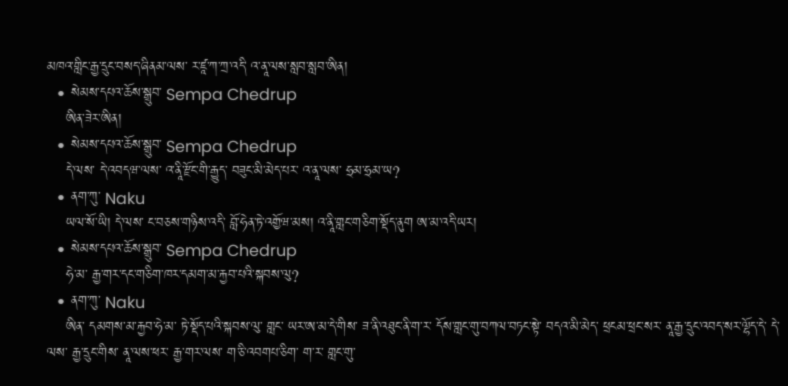མཁའ་གླིང་རྒྱ་དྲུང་བསད་ཞིནམ་ལས་ ར་ཛཱ་ཀ་ཀྲ་འདི་ འ་ནཱ་ལས་སླབ་སླབ་ཨིན།
  • སེམས་དཔའ་ཆོས་སྒྲུབ་ Sempa Chedrup
    ཨིན་ཟེར་ཨིན།
  • སེམས་དཔའ་ཆོས་སྒྲུབ་ Sempa Chedrup
    དེ་ལས་ དེ་འབདཝ་ལས་ འ་ནཱི་རྫོང་གི་རྒྱུད་ བཟུང་མི་མེད་པར་ འ་ནཱ་ལས་ ཧྲམ་ཧྲམ་ཡ?
  • ནག་ཀུ་ Naku
    ཡལ་སོ་ཡི། དེ་ལས་ ང་བཅས་གཉིས་འདི་ བློ་ཧེན་ཏེ་འགྱོཝ་མས། འ་ནཱི་གླང་གཅིག་སྡོད་ནུག ཨ་མ་འདི་ཡར།
  • སེམས་དཔའ་ཆོས་སྒྲུབ་ Sempa Chedrup
    ཧེ་མ་ རྒྱ་གར་དང་གཅིག་ཁར་དམག་མ་རྐྱབ་པའི་སྐབས་ལུ?
  • ནག་ཀུ་ Naku
    ཨིན་ དམགས་མ་རྐྱབ་ཧེ་མ་ ཏེ་སྡོད་པའི་སྐབས་ལུ་ གླང་ ཡར་ཨ་མ་དེ་གིས་ ཟ་ནི་འཐུང་ནི་ག་ར་ དོས་གླང་གུ་བཀལ་བཏང་སྟེ་ བདའ་མི་མེད་ ཕྲངམ་ཕྲང་སར་ ནཱ་རྒྱ་དྲུང་འབད་སར་ལྷོད་དེ་ དེ་ལས་ རྒྱ་དྲུང་གིས་ ནཱ་ལས་ཕར་ རྒྱ་གར་ལས་ ག་ཅི་འབགཔ་ཅིག་ ག་ར་ གླང་གུ་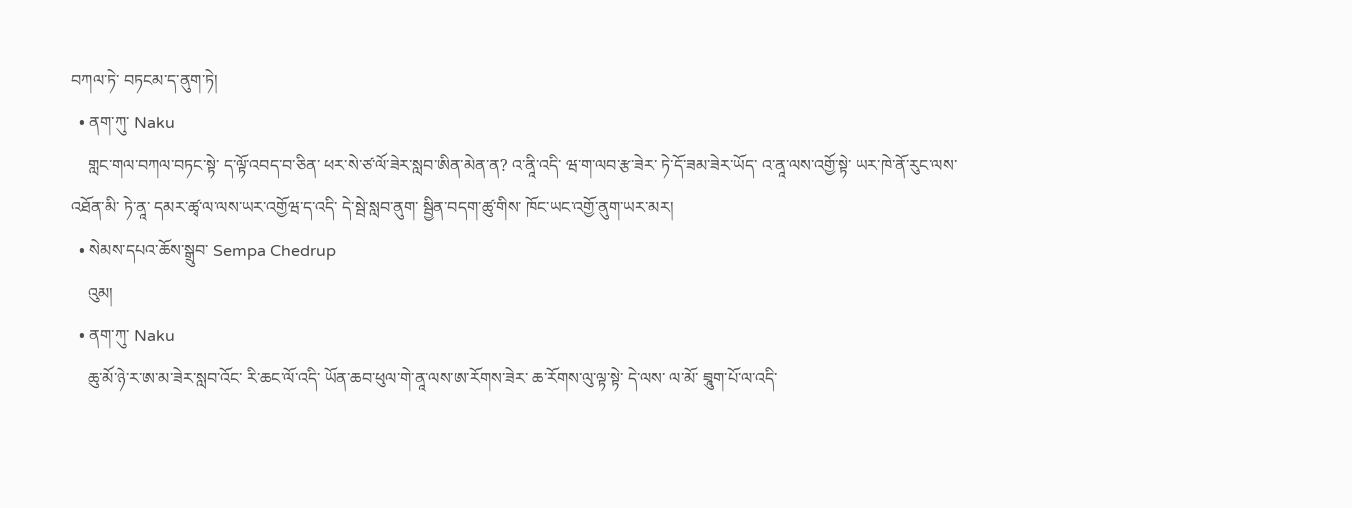བཀལ་ཏེ་ བཏངམ་ད་ནུག་ཏེ།
  • ནག་ཀུ་ Naku
    གླང་གལ་བཀལ་བཏང་སྟེ་ ད་ལྟོ་འབད་བ་ཅིན་ ཕར་སེ་ཙ་ལོ་ཟེར་སླབ་ཨིན་མེན་ན? འ་ནཱི་འདི་ ཝ་ག་ལབ་རྩ་ཟེར་ ཏེ་དོ་ཟམ་ཟེར་ཡོད་ འ་ནཱ་ལས་འགྱོ་སྟེ་ ཡར་ཁེ་ནོ་རུང་ལས་འཐོན་མི་ ཏེ་ནཱ་ དམར་ཚྭ་ལ་ལས་ཡར་འགྱོཝ་ད་འདི་ དེ་སྦེ་སླབ་ནུག་ སྦྱིན་བདག་ཚུ་གིས་ ཁོང་ཡང་འགྱོ་ནུག་ཡར་མར།
  • སེམས་དཔའ་ཆོས་སྒྲུབ་ Sempa Chedrup
    འུམ།
  • ནག་ཀུ་ Naku
    ཆུ་མོ་ཉེ་ར་ཨ་མ་ཟེར་སླབ་འོང་ རི་ཆང་ལོ་འདི་ ཡོན་ཆབ་ཕུལ་གེ་ནཱ་ལས་ཨ་རོགས་ཟེར་ ཆ་རོགས་ལུ་ལྟ་སྟེ་ དེ་ལས་ ལ་མོ་ བྲཱུག་པོ་ལ་འདི་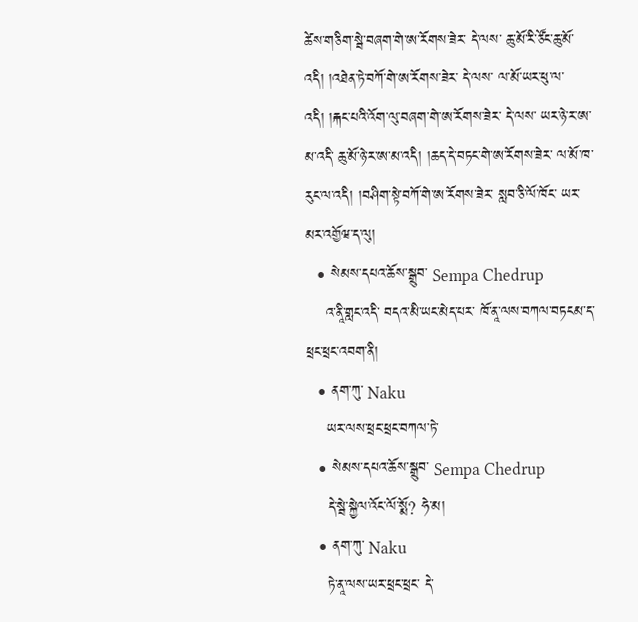ཚེས་གཅིག་སྦེ་བཞག་གེ་ཨ་རོགས་ཟེར་ དེ་ལས་ ཆུ་མོ་རི་ཙོང་ཆུ་མོ་འདི། །འཐེན་ཏེ་བཀོ་གེ་ཨ་རོགས་ཟེར་ དེ་ལས་ ལ་མོ་ཡར་ཕུ་ལ་འདི། །རྐང་པའི་འོག་ལུ་བཞག་གེ་ཨ་རོགས་ཟེར་ དེ་ལས་ ཡར་ཉེ་ར་ཨ་མ་འདི་ ཆུ་མོ་ཉེ་ར་ཨ་མ་འདི། །ཆད་དེ་བཏང་གེ་ཨ་རོགས་ཟེར་ ལ་མོ་ཁ་རུང་ལ་འདི། །བཤིག་སྟེ་བཀོ་གེ་ཨ་རོགས་ཟེར་ སླབ་ཅི་ལོ་ཁོང་ ཡར་མར་འགྱོཝ་ད་ལུ།
  • སེམས་དཔའ་ཆོས་སྒྲུབ་ Sempa Chedrup
    འ་ནཱི་གླང་འདི་ བདའ་མི་ཡང་མེད་པར་ ཁོ་ནཱ་ལས་བཀལ་བཏངམ་ད་ ཕྲང་ཕྲང་འབག་ནི།
  • ནག་ཀུ་ Naku
    ཡར་ལས་ཕྲང་ཕྲང་བཀལ་ཏེ་
  • སེམས་དཔའ་ཆོས་སྒྲུབ་ Sempa Chedrup
    དེ་སྦེ་སྐྱེལ་འོང་ལོ་སྨོ? ཧེ་མ།
  • ནག་ཀུ་ Naku
    ཏེ་ནཱ་ལས་ཡར་ཕྲང་ཕྲང་ དེ་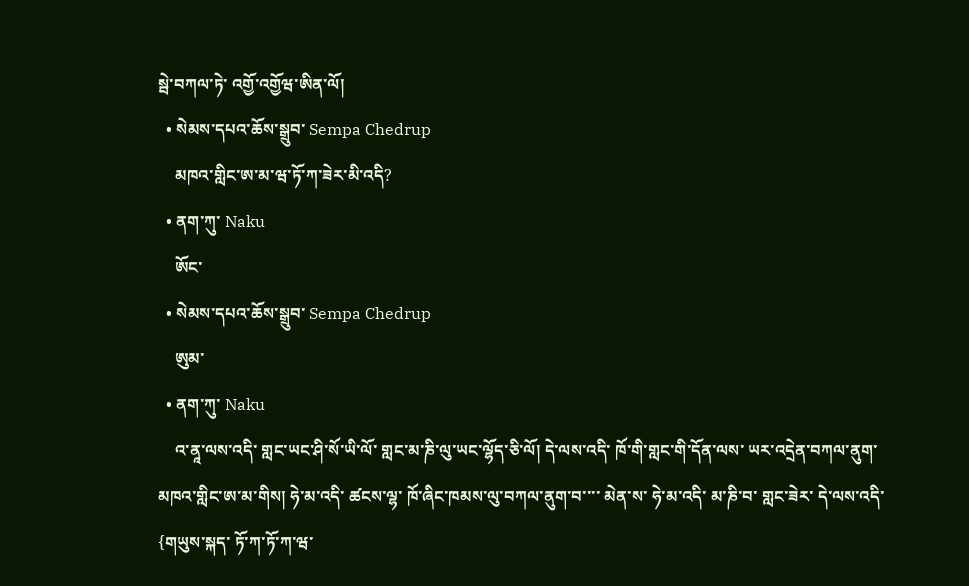སྦེ་བཀལ་ཏེ་ འགྱོ་འགྱོཝ་ཨིན་ལོ།
  • སེམས་དཔའ་ཆོས་སྒྲུབ་ Sempa Chedrup
    མཁའ་གླིང་ཨ་མ་ཝ་ཏོ་ཀ་ཟེར་མི་འདི?
  • ནག་ཀུ་ Naku
    ཨོང་
  • སེམས་དཔའ་ཆོས་སྒྲུབ་ Sempa Chedrup
    ཨུམ་
  • ནག་ཀུ་ Naku
    འ་ནཱ་ལས་འདི་ གླང་ཡང་ཤི་སོ་ཡི་ལོ་ གླང་མ་ཎི་ལུ་ཡང་ལྷོད་ཅི་ལོ། དེ་ལས་འདི་ ཁོ་གི་གླང་གི་དོན་ལས་ ཡར་འདྲེན་བཀལ་ནུག་ མཁའ་གླིང་ཨ་མ་གིས། ཧེ་མ་འདི་ ཚངས་ལྷ་ ཁོ་ཞིང་ཁམས་ལུ་བཀལ་ནུག་བ་་་་ མེན་ས་ ཧེ་མ་འདི་ མ་ཎི་བ་ གླང་ཟེར་ དེ་ལས་འདི་ {གཡུས་སྐད་ ཏོ་ཀ་ཏོ་ཀ་ཝ་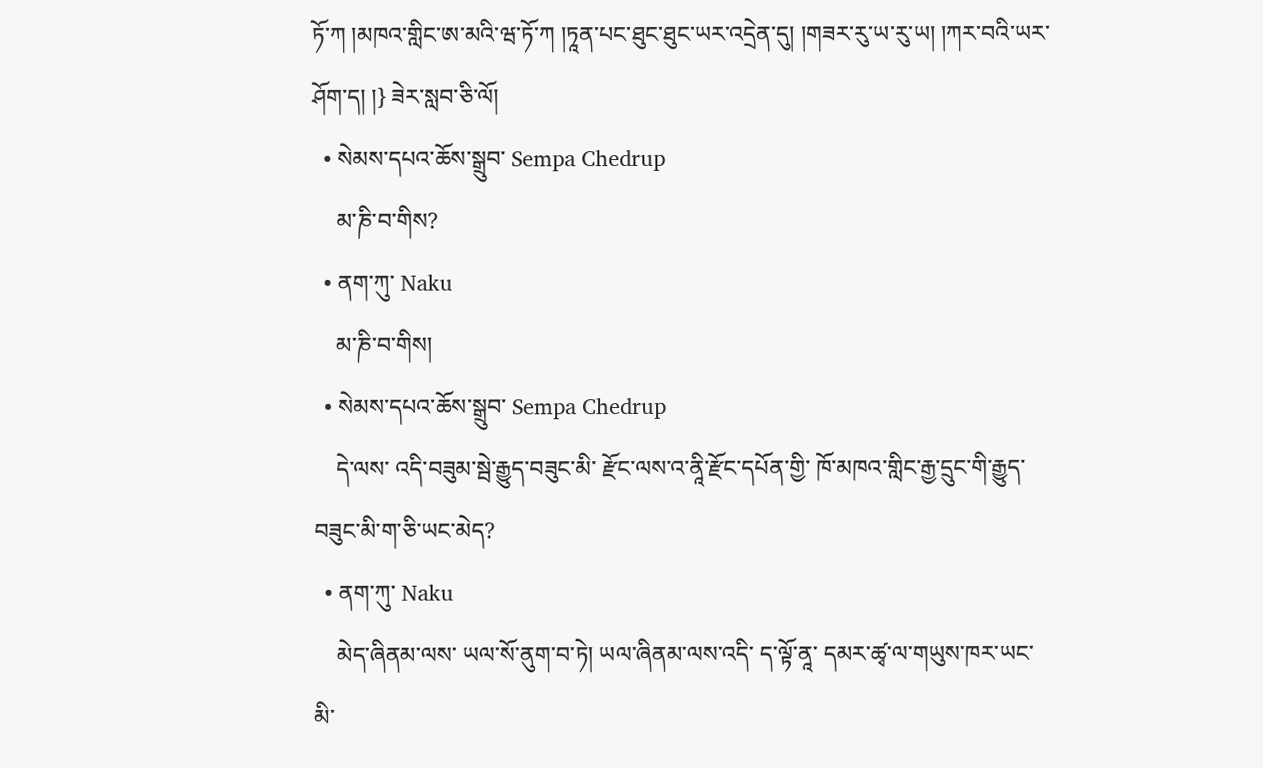ཏོ་ཀ །མཁའ་གླིང་ཨ་མའི་ཝ་ཏོ་ཀ །ཏཱན་པང་ཐུང་ཐུང་ཡར་འདྲེན་དུ། །གཟར་རུ་ཡ་རུ་ཡ། །ཀར་བའི་ཡར་ཤོག་ད། །} ཟེར་སླབ་ཅི་ལོ།
  • སེམས་དཔའ་ཆོས་སྒྲུབ་ Sempa Chedrup
    མ་ཎི་བ་གིས?
  • ནག་ཀུ་ Naku
    མ་ཎི་བ་གིས།
  • སེམས་དཔའ་ཆོས་སྒྲུབ་ Sempa Chedrup
    དེ་ལས་ འདི་བཟུམ་སྦེ་རྒྱུད་བཟུང་མི་ རྫོང་ལས་འ་ནཱི་རྫོང་དཔོན་གྱི་ ཁོ་མཁའ་གླིང་རྒྱ་དྲུང་གི་རྒྱུད་བཟུང་མི་ག་ཅི་ཡང་མེད?
  • ནག་ཀུ་ Naku
    མེད་ཞིནམ་ལས་ ཡལ་སོ་ནུག་བ་ཏེ། ཡལ་ཞིནམ་ལས་འདི་ ད་ལྟོ་ནཱ་ དམར་ཚྭ་ལ་གཡུས་ཁར་ཡང་མི་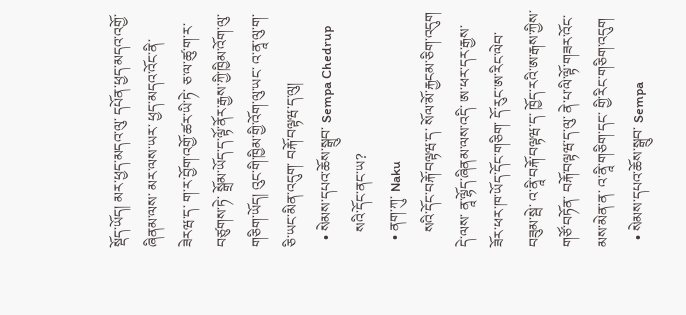སྡོད་ཡོད། མར་ཕྱད་མདའ་ལུ་ དཔོན་ཕྱད་མདའ་འགྱོ་ཞིནམ་ལས་ མར་ལས་ཡར་ ཕྱད་མདའ་འོང་ནི་ཟེརཝ་ད་ ག་ར་བྱོག་འགྱོ་ཚར་ཡི་ཏེ་ ཅ་ལ་ཚུ་ག་ར་བཙུགས་ཏེ་ སྒྲོམ་ཡོད་ད་ལྟོ་ནོར་རྒྱས་ཀྱི་ཁྱིམ་འོག་ལུ་གཅིག་ཡོད། འུང་གི་ཁྱིམ་གྱི་འོག་ལུ་ཡང་ འ་ནཱ་ལུ་ག་ཅི་ཡང་མིན་འདུག་ བརྐོ་བལྟཝ་ད་ལུ།
  • སེམས་དཔའ་ཆོས་སྒྲུབ་ Sempa Chedrup
    སའི་དོང་ནང་ཡ?
  • ནག་ཀུ་ Naku
    སའི་དོང་བརྐོ་བལྟཝ་ད་ སོལ་མོ་རྐྱངམ་ཅིག་འདུག དེ་ལས་ ནཱ་ལྷོད་ཞིནམ་ལས་འདི་ ཨ་ཕར་དར་རྒྱས་ཟོར་ཕར་ཁ་ཡོད་དོང་གཅིག་ དོ་རུང་ཨ་རིང་ལེབ་བཟུམ་སྦེ་ འ་ནཱི་བརྐོ་བལྟཝ་ད་ ཁྱོད་རའི་ཨ་རྒས་ཀྱིས་གཙོ་བཏོན་ བརྐོ་བལྟཝ་ད་ལུ་ ནེ་པ་ལི་ལྟོ་གཟར་འོང་མས་མེན་ན་ འ་ནཱི་གཅིག་དང་ གྱི་རིང་གཅིག་འདུག
  • སེམས་དཔའ་ཆོས་སྒྲུབ་ Sempa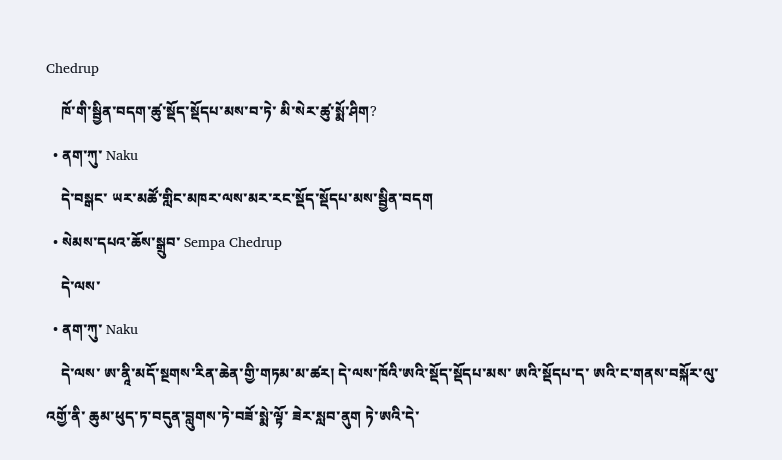Chedrup
    ཁོ་གི་སྦྱིན་བདག་ཚུ་སྡོད་སྡོདཔ་མས་བ་ཏེ་ མི་སེར་ཚུ་སྨོ་ཤིག?
  • ནག་ཀུ་ Naku
    དེ་བསྒང་ ཡར་མཚོ་གླིང་མཁར་ལས་མར་རང་སྡོད་སྡོདཔ་མས་སྦྱིན་བདག
  • སེམས་དཔའ་ཆོས་སྒྲུབ་ Sempa Chedrup
    དེ་ལས་
  • ནག་ཀུ་ Naku
    དེ་ལས་ ཨ་ནཱི་མདོ་སྔགས་རིན་ཆེན་གྱི་གཏམ་མ་ཚར། དེ་ལས་ཁོའི་ཨའི་སྡོད་སྡོདཔ་མས་ ཨའི་སྡོདཔ་ད་ ཨའི་ང་གནས་བསྐོར་ལུ་འགྱོ་ནི་ ཆུམ་ཕུད་ཏ་བདུན་བླུགས་ཏེ་བཟོ་སྨེ་ལྟོ་ ཟེར་སླབ་ནུག ཏེ་ཨའི་དེ་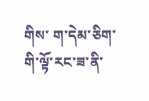གིས་ ག་དེམ་ཅིག་གི་ལྟོ་རང་ཟ་ནི་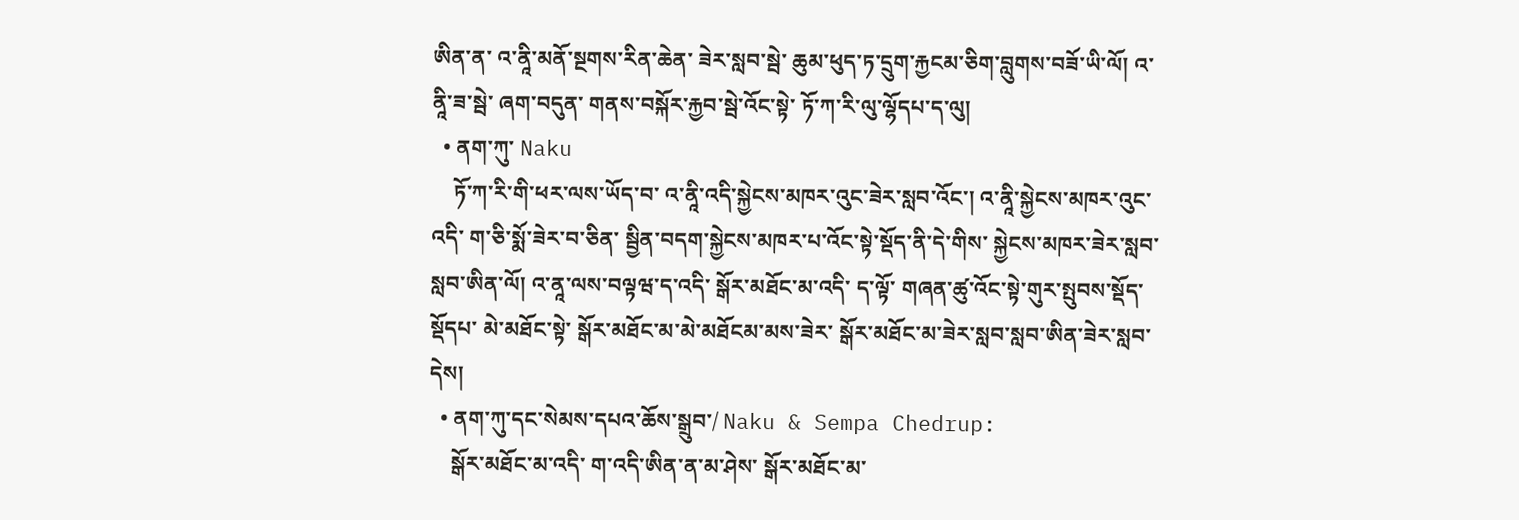ཨིན་ན་ འ་ནཱི་མནོ་སྔགས་རིན་ཆེན་ ཟེར་སླབ་སྦེ་ ཆུམ་ཕུད་ཏ་དྲུག་རྐྱངམ་ཅིག་བླུགས་བཟོ་ཡི་ལོ། འ་ནཱི་ཟ་སྦེ་ ཞག་བདུན་ གནས་བསྐོར་རྐྱབ་སྦེ་འོང་སྟེ་ ཏོ་ཀ་རི་ལུ་ལྷོདཔ་ད་ལུ།
  • ནག་ཀུ་ Naku
    ཏོ་ཀ་རི་གི་ཕར་ལས་ཡོད་བ་ འ་ནཱི་འདི་སྐྱེངས་མཁར་འུང་ཟེར་སླབ་འོང་། འ་ནཱི་སྐྱེངས་མཁར་འུང་འདི་ ག་ཅི་སྨོ་ཟེར་བ་ཅིན་ སྦྱིན་བདག་སྐྱེངས་མཁར་པ་འོང་སྟེ་སྡོད་ནི་དེ་གིས་ སྐྱེངས་མཁར་ཟེར་སླབ་སླབ་ཨིན་ལོ། འ་ནཱ་ལས་བལྟཝ་ད་འདི་ སྒོར་མཐོང་མ་འདི་ ད་ལྟོ་ གཞན་ཚུ་འོང་སྟེ་གུར་སྤུབས་སྡོད་སྡོདཔ་ མེ་མཐོང་སྟེ་ སྒོར་མཐོང་མ་མེ་མཐོངམ་མས་ཟེར་ སྒོར་མཐོང་མ་ཟེར་སླབ་སླབ་ཨིན་ཟེར་སླབ་དེས།
  • ནག་ཀུ་དང་སེམས་དཔའ་ཆོས་སྒྲུབ་/ Naku & Sempa Chedrup:
    སྒོར་མཐོང་མ་འདི་ ག་འདི་ཨིན་ན་མ་ཤེས་ སྒོར་མཐོང་མ་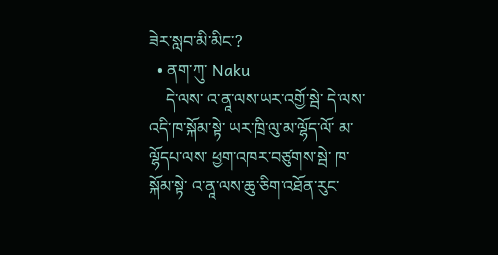ཟེར་སླབ་མི་མིང་?
  • ནག་ཀུ་ Naku
    དེ་ལས་ འ་ནཱ་ལས་ཡར་འགྱོ་སྦེ་ དེ་ལས་འདི་ཁ་སྐོམ་སྟེ་ ཡར་ཁྲི་ལུ་མ་ལྷོད་ལོ་ མ་ལྷོདཔ་ལས་ ཕྱག་འཁར་བཙུགས་སྦེ་ ཁ་སྐོམ་སྟེ་ འ་ནཱ་ལས་ཆུ་ཅིག་འཐོན་རུང་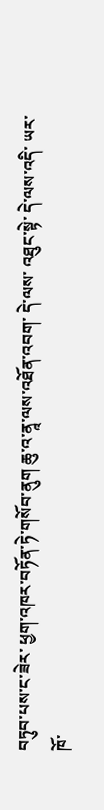བཏུབ་པས་ང་ཟེར་ ཕྱག་འཁར་བཏོན་ཏེ་གསོབ་ནུག ཆུ་འ་ནཱ་ལས་འཐོན་འབག་ དེ་ལས་ འཐུང་སྟེ་ དེ་ལས་འདི་ ཡར་ཁོ་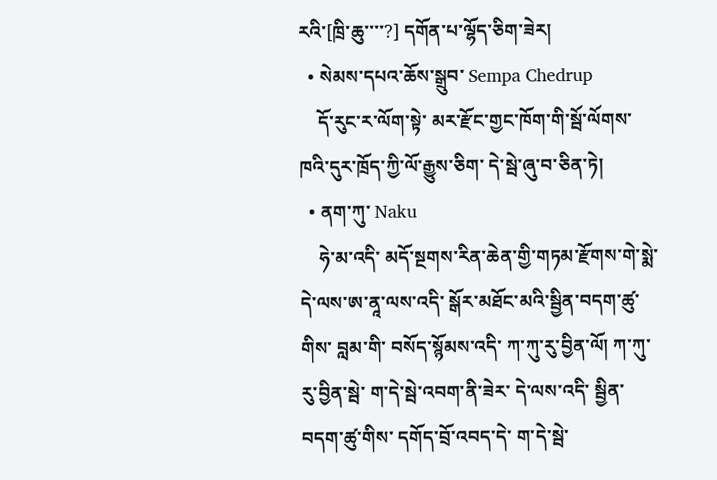རའི་[ཁྲི་ཆུ་་་་?] དགོན་པ་ལྷོད་ཅིག་ཟེར།
  • སེམས་དཔའ་ཆོས་སྒྲུབ་ Sempa Chedrup
    དོ་རུང་ར་ལོག་སྟེ་ མར་རྫོང་གྱང་ཁོག་གི་སྦོ་ལོགས་ཁའི་དུར་ཁྲོད་ཀྱི་ལོ་རྒྱུས་ཅིག་ དེ་སྦེ་ཞུ་བ་ཅིན་ཏེ།
  • ནག་ཀུ་ Naku
    ཧེ་མ་འདི་ མདོ་སྔགས་རིན་ཆེན་གྱི་གཏམ་རྫོགས་གེ་སྨེ་ དེ་ལས་ཨ་ནཱ་ལས་འདི་ སྒོར་མཐོང་མའི་སྦྱིན་བདག་ཚུ་གིས་ བླམ་གི་ བསོད་སྙོམས་འདི་ ཀ་ཀུ་རུ་བྱིན་ལོ། ཀ་ཀུ་རུ་བྱིན་སྦེ་ ག་དེ་སྦེ་འབག་ནི་ཟེར་ དེ་ལས་འདི་ སྦྱིན་བདག་ཚུ་གིས་ དགོད་བྲོ་འབད་དེ་ ག་དེ་སྦེ་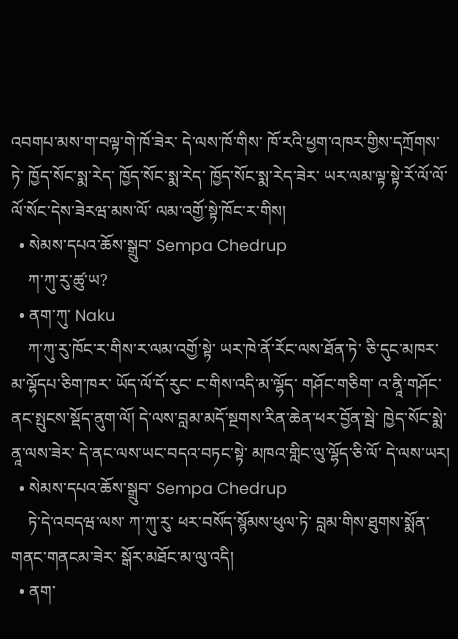འབགཔ་མས་ག་བལྟ་གེ་ཁོ་ཟེར་ དེ་ལས་ཁོ་གིས་ ཁོ་རའི་ཕྱག་འཁར་གྱིས་དཀྲོགས་ཏེ་ ཁྱོད་སོང་སྨ་རེད་ ཁྱོད་སོང་སྨ་རེད་ ཁྱོད་སོང་སྨ་རེད་ཟེར་ ཡར་ལམ་ལྟ་སྟེ་རོ་ལོ་ལོ་ལོ་སོང་དེས་ཟེརཝ་མས་ལོ་ ལམ་འགྱོ་སྟེ་ཁོང་ར་གིས།
  • སེམས་དཔའ་ཆོས་སྒྲུབ་ Sempa Chedrup
    ཀ་ཀུ་རུ་ཚུ་ཡ?
  • ནག་ཀུ་ Naku
    ཀ་ཀུ་རུ་ཁོང་ར་གིས་ར་ལམ་འགྱོ་སྟེ་ ཡར་ཁེ་ནོ་རོང་ལས་ཐོན་ཏེ་ ཅི་དུང་མཁར་མ་ལྷོདཔ་ཅིག་ཁར་ ཡོད་ལོ་དོ་རུང་ ང་གིས་འདི་མ་ལྷོད་ གཤོང་གཅིག་ འ་ནཱི་གཤོང་ནང་སྤུངས་སྡོད་ནུག་ལོ། དེ་ལས་བླམ་མདོ་སྔགས་རིན་ཆེན་ཕར་བྱོན་སྦེ་ ཁྱེད་སོང་སྨེ་ནཱ་ལས་ཟེར་ དེ་ནང་ལས་ཡང་བདའ་བཏང་སྟེ་ མཁའ་གླིང་ལུ་ལྷོད་ཅི་ལོ་ དེ་ལས་ཡར།
  • སེམས་དཔའ་ཆོས་སྒྲུབ་ Sempa Chedrup
    ཏེ་དེ་འབདཝ་ལས་ ཀ་ཀུ་རུ་ ཕར་བསོད་སྙོམས་ཕུལ་ཏེ་ བླམ་གིས་ཐུགས་སྨོན་གནང་གནངམ་ཟེར་ སྒོར་མཐོང་མ་ལུ་འདི།
  • ནག་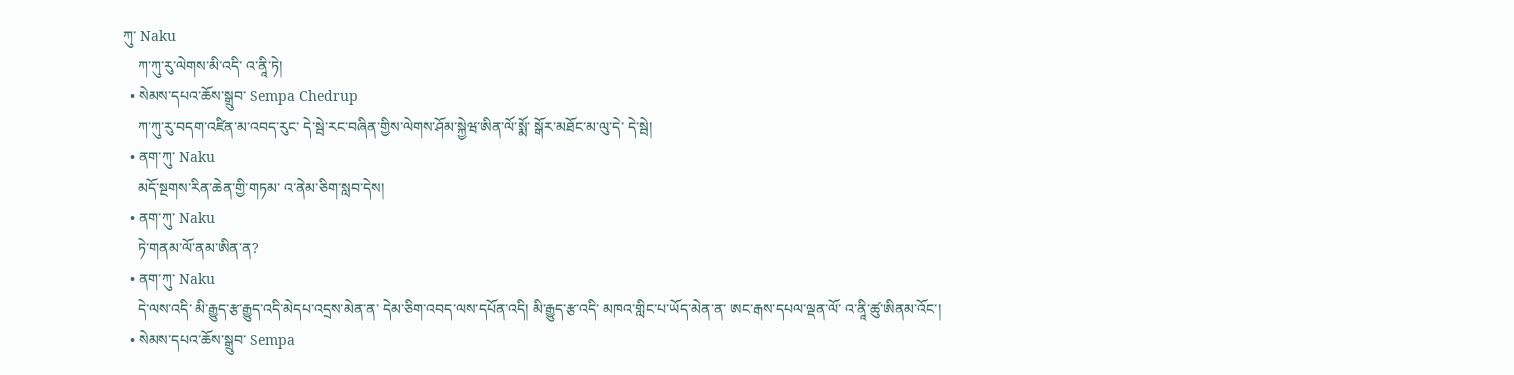ཀུ་ Naku
    ཀ་ཀུ་རུ་ལེགས་མི་འདི་ འ་ནཱི་ཏེ།
  • སེམས་དཔའ་ཆོས་སྒྲུབ་ Sempa Chedrup
    ཀ་ཀུ་རུ་བདག་འཛིན་མ་འབད་རུང་ དེ་སྦེ་རང་བཞིན་གྱིས་ལེགས་ཤོམ་སྐྱེཝ་ཨིན་ལོ་སྨོ་ སྒོར་མཐོང་མ་ལུ་དེ་ དེ་སྦེ།
  • ནག་ཀུ་ Naku
    མདོ་སྔགས་རིན་ཆེན་གྱི་གཏམ་ འ་ནེམ་ཅིག་སླབ་དེས།
  • ནག་ཀུ་ Naku
    ཏེ་གནམ་ལོ་ནམ་ཨིན་ན?
  • ནག་ཀུ་ Naku
    དེ་ལས་འདི་ མི་རྒྱུད་རྩ་རྒྱུད་འདི་མེདཔ་འདྲས་མེན་ན་ དེམ་ཅིག་འབད་ལས་དཔོན་འདི། མི་རྒྱུད་རྩ་འདི་ མཁའ་གླིང་པ་ཡོད་མེན་ན་ ཨང་རྒས་དཔལ་ལྡན་ལོ་ འ་ནཱི་ཚུ་ཨིནམ་འོང་།
  • སེམས་དཔའ་ཆོས་སྒྲུབ་ Sempa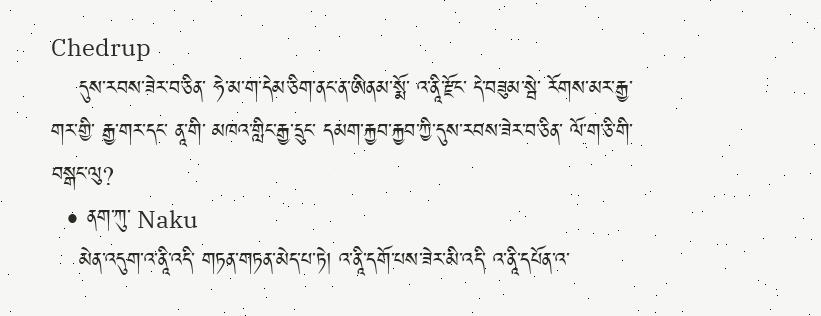Chedrup
    དུས་རབས་ཟེར་བ་ཅིན་ ཧེ་མ་ག་དེམ་ཅིག་ནང་ན་ཨིནམ་སྨོ་ འ་ནཱི་རྫོང་ དེ་བཟུམ་སྦེ་ རོགས་མར་རྒྱ་གར་གྱི་ རྒྱ་གར་དང་ ནཱ་གི་ མཁའ་གླིང་རྒྱ་དྲུང་ དམག་རྐྱབ་རྐྱབ་ཀྱི་དུས་རབས་ཟེར་བ་ཅིན་ ལོ་ག་ཅི་གི་བསྒང་ལུ?
  • ནག་ཀུ་ Naku
    མེན་འདུག་འ་ནཱི་འདི་ གཏན་གཏན་མེད་པ་ཏེ། འ་ནཱི་དགོ་པས་ཟེར་མི་འདི་ འ་ནཱི་དཔོན་འ་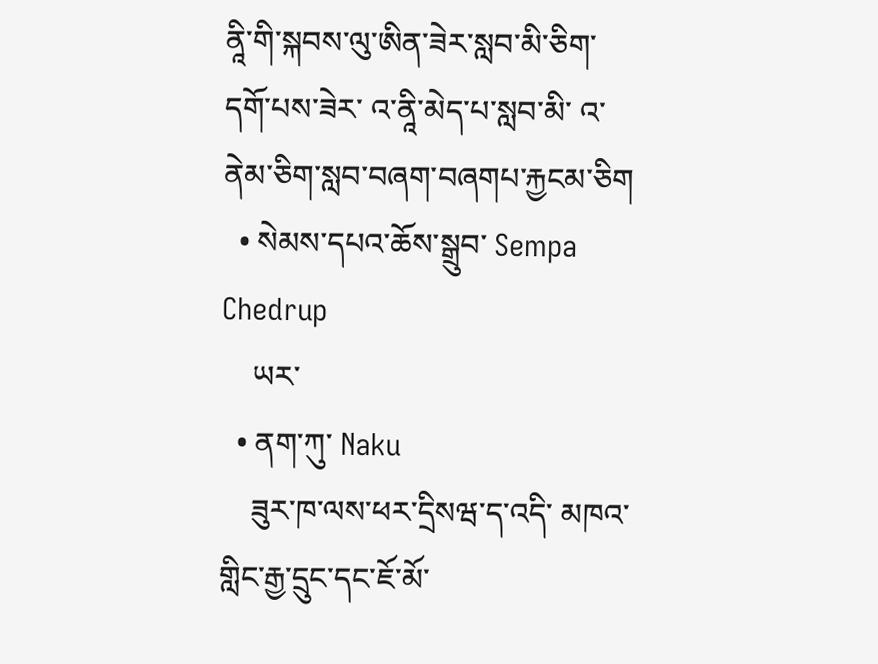ནཱི་གི་སྐབས་ལུ་ཨིན་ཟེར་སླབ་མི་ཅིག་ དགོ་པས་ཟེར་ འ་ནཱི་མེད་པ་སླབ་མི་ འ་ནེམ་ཅིག་སླབ་བཞག་བཞགཔ་རྐྱངམ་ཅིག
  • སེམས་དཔའ་ཆོས་སྒྲུབ་ Sempa Chedrup
    ཡར་
  • ནག་ཀུ་ Naku
    ཟུར་ཁ་ལས་ཕར་དྲིསཝ་ད་འདི་ མཁའ་གླིང་རྒྱ་དྲུང་དང་ཇོ་མོ་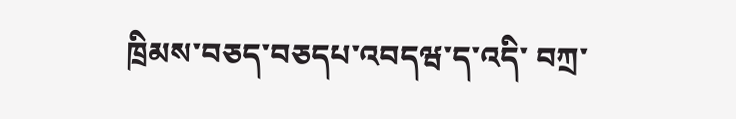ཁྲིམས་བཅད་བཅདཔ་འབདཝ་ད་འདི་ བཀྲ་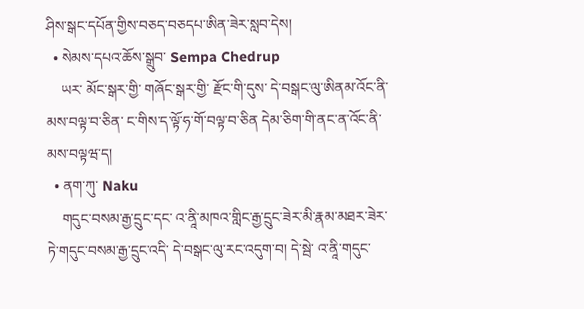ཤིས་སྒང་དཔོན་གྱིས་བཅད་བཅདཔ་ཨིན་ཟེར་སླབ་དེས།
  • སེམས་དཔའ་ཆོས་སྒྲུབ་ Sempa Chedrup
    ཡར་ མོང་སྒར་གྱི་ གཞོང་སྒར་གྱི་ རྫོང་གི་དུས་ དེ་བསྒང་ལུ་ཨིནམ་འོང་ནི་མས་བལྟ་བ་ཅིན་ ང་གིས་ད་ལྟོ་ཧ་གོ་བལྟ་བ་ཅིན དེམ་ཅིག་གི་ནང་ན་འོང་ནི་མས་བལྟཝ་ད།
  • ནག་ཀུ་ Naku
    གདུང་བསམ་རྒྱ་དྲུང་དང་ འ་ནཱི་མཁའ་གླིང་རྒྱ་དྲུང་ཟེར་མི་རྣམ་མཐར་ཟེར་ ཏེ་གདུང་བསམ་རྒྱ་དྲུང་འདི་ དེ་བསྒང་ལུ་རང་འདུག་བ། དེ་སྦེ་ འ་ནཱི་གདུང་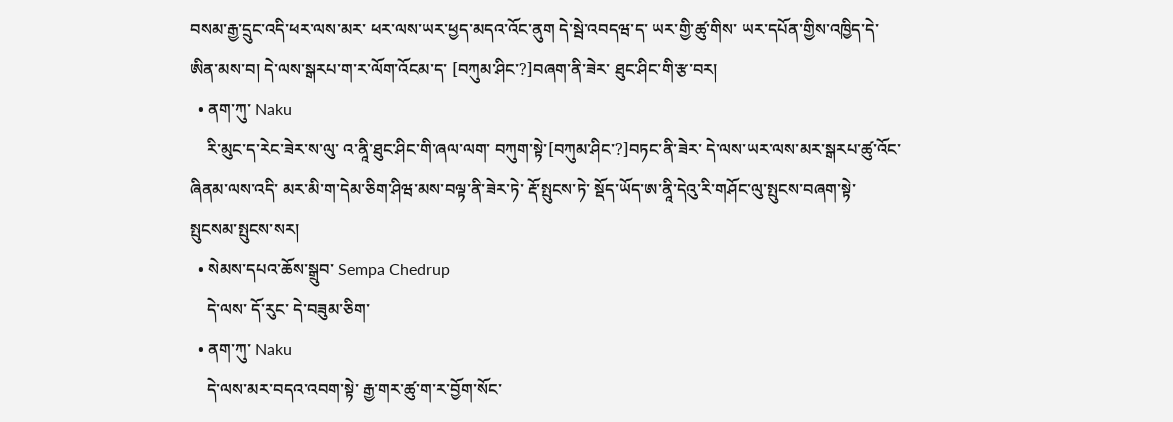བསམ་རྒྱ་དྲུང་འདི་ཕར་ལས་མར་ ཕར་ལས་ཡར་ཕྱད་མདའ་འོང་ནུག དེ་སྦེ་འབདཝ་ད་ ཡར་གྱི་ཚུ་གིས་ ཡར་དཔོན་གྱིས་འཁྱིད་དེ་ཨིན་མས་བ། དེ་ལས་སྒརཔ་ག་ར་ལོག་འོངམ་ད་ [བཀུམ་ཤིང་?]བཞག་ནི་ཟེར་ ཐུང་ཤིང་གི་རྩ་བར།
  • ནག་ཀུ་ Naku
    རི་མུང་ད་རེང་ཟེར་ས་ལུ་ འ་ནཱི་ཐུང་ཤིང་གི་ཞལ་ལག་ བཀུག་སྟེ་[བཀུམ་ཤིང་?]བཏང་ནི་ཟེར་ དེ་ལས་ཡར་ལས་མར་སྒརཔ་ཚུ་འོང་ཞིནམ་ལས་འདི་ མར་མི་ག་དེམ་ཅིག་ཤིཝ་མས་བལྟ་ནི་ཟེར་ཏེ་ རྡོ་སྤུངས་ཏེ་ སྡོད་ཡོད་ཨ་ནཱི་དེའུ་རི་གཤོང་ལུ་སྤུངས་བཞག་སྟེ་ སྤུངསམ་སྤུངས་སར།
  • སེམས་དཔའ་ཆོས་སྒྲུབ་ Sempa Chedrup
    དེ་ལས་ དོ་རུང་ དེ་བཟུམ་ཅིག་
  • ནག་ཀུ་ Naku
    དེ་ལས་མར་བདའ་འབག་སྟེ་ རྒྱ་གར་ཚུ་ག་ར་བྱོག་སོང་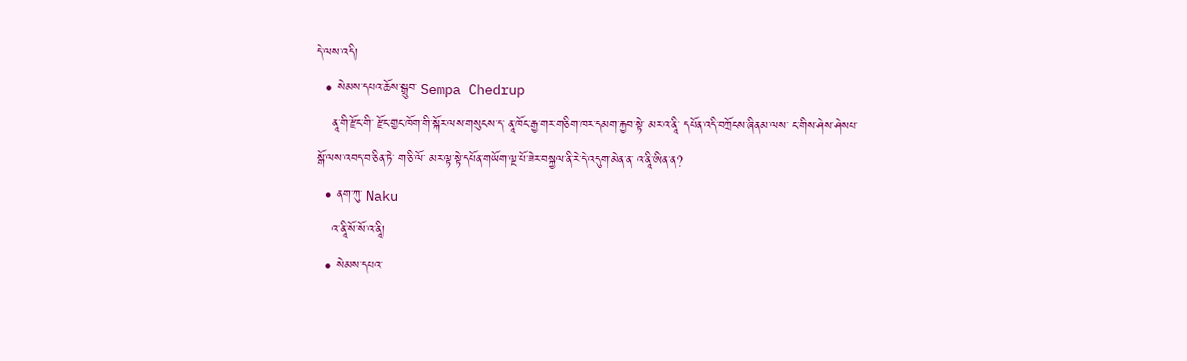དེ་ལས་འདི།
  • སེམས་དཔའ་ཆོས་སྒྲུབ་ Sempa Chedrup
    ནཱ་གི་རྫོང་གི་ རྫོང་གྱང་ཁོག་གི་སྐོར་ལས་གསུངས་ད་ ནཱ་ཁོང་རྒྱ་གར་གཅིག་ཁར་དམག་རྐྱབ་སྟེ་ མར་འ་ནཱི་ དཔོན་འདི་བཀྲོངས་ཞིནམ་ལས་ ང་གིས་ཤེས་ཤེསཔ་སྒོ་ལས་འབད་བ་ཅིན་ཏེ་ ག་ཅི་ལོ་ མར་ལྟ་སྟེ་དཔོན་གཡོག་ལྔ་པོ་ཟེར་བསྐྱལ་ནི་རེ་དེ་འདུག་མེན་ན་ འ་ནཱི་ཨིན་ན?
  • ནག་ཀུ་ Naku
    འ་ནཱི་སོ་སོ་འ་ནཱི།
  • སེམས་དཔའ་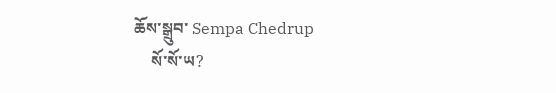ཆོས་སྒྲུབ་ Sempa Chedrup
    སོ་སོ་ཡ?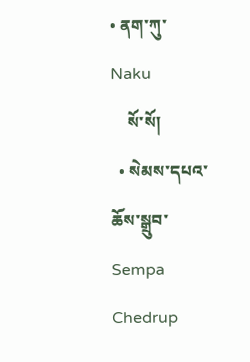• ནག་ཀུ་ Naku
    སོ་སོ།
  • སེམས་དཔའ་ཆོས་སྒྲུབ་ Sempa Chedrup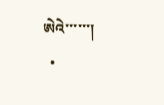ཨེའེ་་་་་་།
  •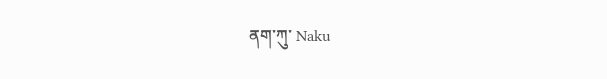ནག་ཀུ་ Naku